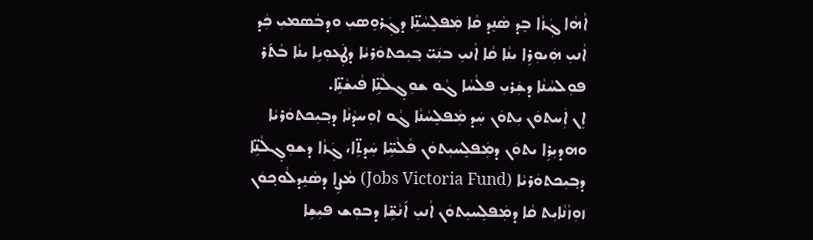ܐܵܗܵܐ ܓܲܙܵܐ ܒܸܕ ܣܵܢܸܕ ܩܵܐ ܡܲܦܠܸܚܵܢܹ̈ܐ ܕܓܲܪܘܸܣܝܼ ܘܕܒܵܣܡܝܼ ܟܲܕ ܐܵܢܝܼ ܗܲܝܘܼܪܹܐ ܝܢܵܐ ܩܵܐ ܐܵܢܝܼ ܒܢܲܝ̈ ܒ݂ܝܼܟܬܘܿܪܝܵܐ ܕܛܲܥܘܼܝܹܐ ܝܢܵܐ ܒܵܬ݇ܪ ܦܘܼܠܚܵܢܵܐ ܕܫܲܪܝܼ ܦܠܵܚܵܐ ܓܵܘ ܫܘܼܓ݂ܠܵܢܹ̈ܐ ܦܵܝܫܵܢܹ̈ܐ.
ܐܸܢ ܐܲܚܬܘܿܢ ܝܼܬܘܿܢ ܚܲܕ ܡܲܦܠܸܚܵܢܵܐ ܓܵܘ ܐܘܼܚܕܵܢܵܐ ܕܒ݂ܝܼܟܬܘܿܪܝܵܐ ܘܗܕܝܼܪܹܐ ܝܬܘܿܢ ܕܡܲܦܠܸܚܝܼܬܘܿܢ ܦܵܠܵܚܹ̈ܐ ܚܲܕܬܹ̈ܐ، ܓܲܙܵܐ ܕܫܘܼܓ݂ܠܵܢܹ̈ܐ ܕܒ݂ܝܼܟܬܘܿܪܝܵܐ (Jobs Victoria Fund) ܡܵܨܹܐ ܕܣܵܢܸܕܠܵܘܟ݂ܘܿܢ ܙܘܼܙܵܢܵܐܝܼܬ ܩܵܐ ܕܡܲܦܠܸܚܝܼܬܘܿܢ ܐܵܢܝܼ ܐ݇ܢܵܫܹ̈ܐ ܕܒܘܼܫ ܦܝܼܫܹܐ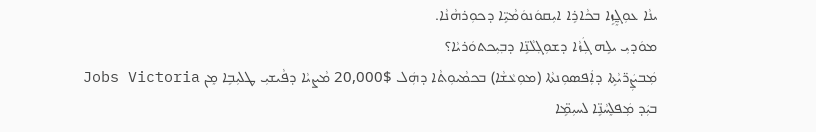ܝܢܵܐ ܥܘܼܓ̰ܸܙܹܐ ܒܟܵܐܪܹܐ ܐܝܼܩܘܿܢܘܿܡܵܝܹ̈ܐ ܕܟܘܼܪܗܵܢܵܐ.
ܡܘܿܕܝܼ ܝܠܹܗ ܓܲܙܵܐ ܕܫܘܼܓ݂ܠܵܢܹ̈ܐ ܕܒ݂ܝܼܟܬܘܿܪܝܵܐ؟
ܡܲܒܨܲܪ̈ܝܵܬܹܐ ܕܐܲܦܣܘܼܢܬܵܐ (ܡܘܼܥܵܫܵܐ) ܒܟܡܵܝܘܼܬܵܐ ܕܗܲܠ $20,000 ܡܵܨܝܵܐ ܕܦܵܝܫܝܼ ܛܠܝܼܒܹܐ ܡܸܢ Jobs Victoria ܒܝܲܕ ܡܲܦܠܸܚܵܢܹ̈ܐ ܠܚܝܼܡܹ̈ܐ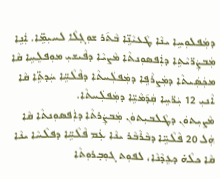ܕܡܲܦܠܘܼܚܹܐ ܝܢܵܐ ܛܵܥܝܵܢܹ̈ܐ ܒܵܬ݇ܪ ܫܘܼܓ݂ܠܵܐ ܠܚܝܼܡܹ̈ܐ. ܐܲܢܹܐ ܡܲܒܨܲܪ̈ܝܵܬܹܐ ܕܐܲܦܣܘܼܢܬܵܐ ܡܵܨܝܵܐ ܕܦܵܝܫܝܼ ܡܘܼܦܠܸܚܹܐ ܩܵܐ ܡܟܲܣܲܝܬܵܐ ܕܡܲܨܪܵܦܹܐ ܕܡܲܦܠܲܚܬܵܐ ܕܦܵܠܵܚܹ̈ܐ ܚܲܕܬܹ̈ܐ ܩܵܐ ܐܵܢܝܼ 12 ܝܲܪ̈ܚܹܐ ܩܲܕ݇ܡܵܝܹ̈ܐ ܕܡܲܦܠܲܚܬܵܐ.
ܡܵܨܝܼܬܘܿܢ ܕܛܵܠܒܝܼܬܘܿܢ ܡܲܒܨܲܪܬܵܐ ܕܐܲܦܣܘܼܢܬܵܐ ܩܵܐ ܗܲܠ 20 ܦܵܠܵܚܹ̈ܐ ܕܒܵܪܵܒܵܪ ܝܢܵܐ ܥܲܡ ܦܵܠܵܚܹ̈ܐ ܕܦܠܵܚܵܐ ܝܢܵܐ ܩܵܐ ܟܠܵܗ̇ ܕܥܸܕܵܢܵܐ، ܠܦܘܼܬ ܓܘܼܒ݂ܪܘܼܬܵܐ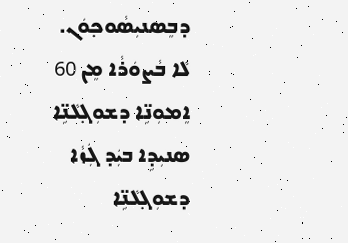ܕܒܸܣܢܝܼܣܵܘܟ݂ܘܿܢ.
ܠܵܐ ܒܵܨܘܿܪܵܐ ܡܸܢ 60 ܐܸܡܘܼܢܹ̈ܐ ܕܫܘܼܓ݂ܠܵܢܹ̈ܐ ܣܢܝܼܕܹܐ ܒܝܲܕ ܓܲܙܵܐ ܕܫܘܼܓ݂ܠܵܢܹ̈ܐ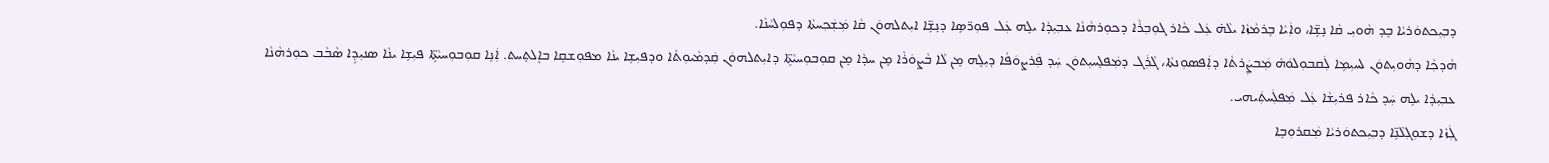ܕܒ݂ܝܼܟܬܘܿܪܝܵܐ ܒܸܕ ܗܵܘܝܼ ܩܵܐ ܢܸܫܹ̈ܐ، ܘܐܲܝܵܐ ܒܸܪܡܵܙܵܐ ܝܠܵܗ̇ ܥܲܠ ܟܵܐܪ ܓܘܼܒ݂ܪܵܐ ܕܟܘܼܪܗܵܢܵܐ ܥܒ݂ܝܼܕܵܐ ܝܠܹܗ ܥܲܠ ܦܘܼܪ̈ܣܹܐ ܕܢܸܫܹ̈ܐ ܐܝܼܬܠܗܘܿܢ ܩܵܐ ܡܲܫܲܟ݂ܚܬܵܐ ܕܦܘܼܠܚܵܢܵܐ.
ܗܵܕܟ݂ܵܐ ܕܗܵܘܝܼܬܘܿܢ ܠܚܝܼܡܹܐ ܠܲܩܒܘܼܠܘܿܗ̇ ܡܲܒܨܲܪܬܵܐ ܕܐܲܦܣܘܼܢܬܵܐ، ܓܵܪܲܓ ܕܡܲܦܠܸܚܝܼܬܘܿܢ ܚܲܕ ܦܲܪܨܘܿܦܵܐ ܕܝܼܠܹܗ ܡܸܢ ܠܵܐ ܒܵܨܘܿܪܵܐ ܡܸܢ ܚܕܵܐ ܡܸܢ ܩܘܼܒܘܼܚܝܵܬܹ̈ܐ ܕܐܝܼܬܠܗܘܿܢ ܩܲܕܡܵܝܘܼܬܵܐ ܘܕܦܝܼܫܹܐ ܝܢܵܐ ܡܦܘܼܫܩܹܐ ܒܐܸܠܬܸܚܬ. ܐܲܢܹܐ ܩܘܼܒܘܼܚܝܵܬܹ̈ܐ ܦܝܼܫܹܐ ܝܢܵܐ ܣܢܝܼܕܹܐ ܣܵܒܵܒ ܟܘܼܪܗܵܢܵܐ ܥܒ݂ܝܼܕܵܐ ܝܠܹܗ ܚܲܕ ܟܵܐܪ ܦܪܝܼܫܵܐ ܥܲܠ ܡܲܦܠܲܚܬܲܝܗܝ.
ܓܲܙܵܐ ܕܫܘܼܓ݂ܠܵܢܹ̈ܐ ܕܒ݂ܝܼܟܬܘܿܪܝܵܐ ܡܲܩܪܘܼܒ݂ܹܐ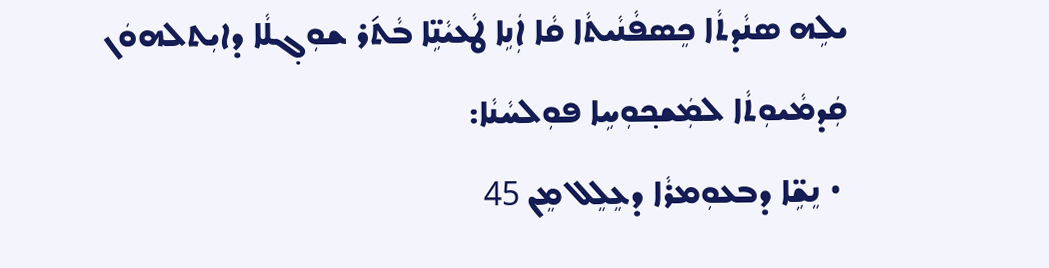ܝܠܹܗ ܣܢܵܕܬܵܐ ܟܸܣܦܵܢܵܝܬܵܐ ܩܵܐ ܐܲܢܹܐ ܛܵܥܝܵܢܹ̈ܐ ܒܵܬ݇ܪ ܫܘܼܓ݂ܠܵܐ ܕܐܝܼܬܠܗܘܿܢ ܩܲܕܡܵܝܘܼܬܵܐ ܠܡܲܫܟ݂ܘܼܚܹܐ ܦܘܼܠܚܵܢܵܐ:
 • ܢܸܫܹ̈ܐ ܕܒܥܘܼܡܪܵܐ ܕܥܸܠܸܠ ܡܸܢ 45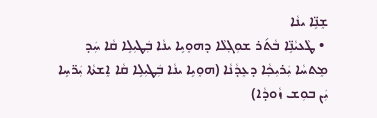ܫܸܢܹ̈ܐ ܝܢܵܐ
 • ܛܵܥܝܵܢܹ̈ܐ ܒܵܬ݇ܪ ܫܘܼܓ݂ܠܵܐ ܕܗܘܸܝܹܐ ܝܢܵܐ ܒܲܛܝܼܠܹܐ ܩܵܐ ܚܲܕ ܡܸܬܚܵܐ ܝܲܪܝܼܟ݂ܵܐ ܕܥܸܕܵܢܵܐ (ܗܘܸܝܹܐ ܝܢܵܐ ܒܲܛܝܼܠܹܐ ܩܵܐ ܐܸܫܬܵܐ ܝܲܪ̈ܚܹܐ ܝܲܢ ܒܘܼܫ ܙܵܘܕܵܐ)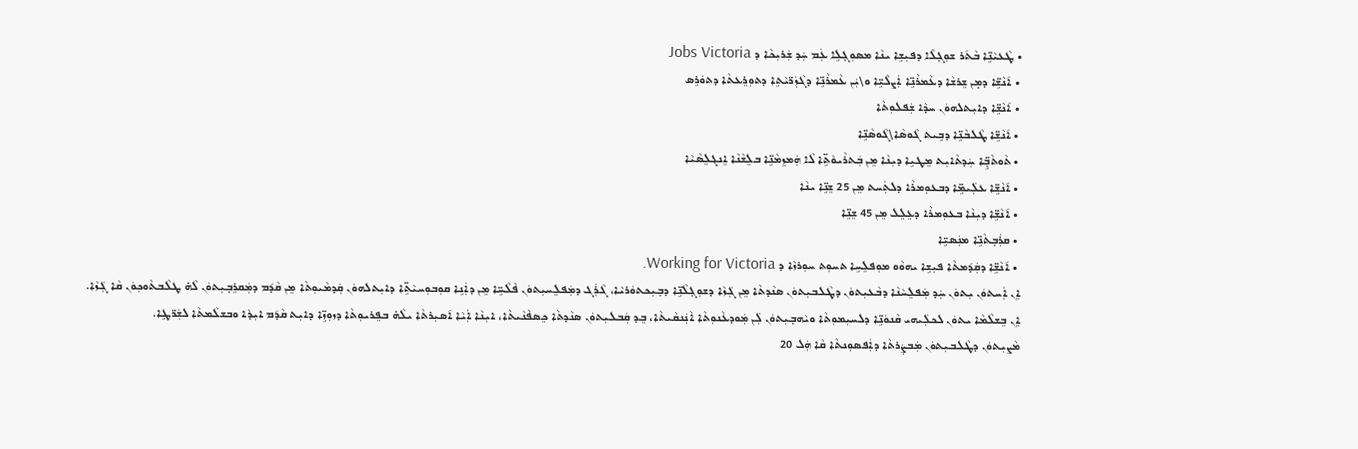• ܛܵܥܝܵܢܹ̈ܐ ܒܵܬ݇ܪ ܫܘܼܓ݂ܠܵܐ ܕܦܝܼܫܹܐ ܝܢܵܐ ܡܣܘܼܓ݂ܠܹܐ ܥܲܡ ܚܲܕ ܫܲܪܝܼܟܵܐ ܕ Jobs Victoria
 • ܐ݇ܢܵܫܹ̈ܐ ܕܡ̣ܢ ܫܸܪܫܵܐ ܕܥܵܡܪܵܢܹ̈ܐ ܐܲܨܠܵܝܹ̈ܐ ܘ\ܝܲܢ ܥܵܡܪܵܢܹ̈ܐ ܕܓܵܙܲܪ̈ܝܵܬܹܐ ܕܬܘܼܪܸܥܬܵܐ ܕܬܘܿܪܹܣ
 • ܐ݇ܢܵܫܹ̈ܐ ܕܐܝܼܬܠܗܘܿܢ ܚܕܵܐ ܫܲܦܠܘܼܬܵܐ
 • ܐ݇ܢܵܫܹ̈ܐ ܛܵܠܒܵܢܹ̈ܐ ܕܒܹܝܬ ܓܵܘܣܵܐ\ܓܵܘܣܵܢܹ̈ܐ
 • ܬܵܘܬܵܒ݂ܹ̈ܐ ܚܲܕܬܵܐܝܼܬ ܡܸܛܝܹܐ ܕܝܼܢܵܐ ܡܸܢ ܒܲܬܪܵܝܘܵܬܹ̈ܐ ܠܵܐ ܗܲܡܙܸܡܵܢܹ̈ܐ ܒܠܸܫܵܢܵܐ ܐܸܢܓܠܸܣܵܝܵܐ
 • ܐ݇ܢܵܫܹ̈ܐ ܥܠܲܝܡܹ̈ܐ ܕܒܥܘܼܡܪܵܐ ܕܠܬܲܚܬ ܡܸܢ 25 ܫܸܢܹ̈ܐ ܝܢܵܐ
 • ܐ݇ܢܵܫܹ̈ܐ ܕܝܼܢܵܐ ܒܥܘܼܡܪܵܐ ܕܥܸܠܸܠ ܡܸܢ 45 ܫܸܢܹ̈ܐ
 • ܩܪܲܒ݂ܬܵܢܹ̈ܐ ܡܢܲܣܝܹ̈ܐ
 • ܐ݇ܢܵܫܹ̈ܐ ܕܩܲܕ݇ܡܬܵܐ ܦܝܼܫܹܐ ܝܗܘܵܘ ܡܘܼܦܠܸܚܹܐ ܬܚܘܼܬ ܚܘܼܪܙܵܐ ܕ Working for Victoria.
ܐܸܢ ܐܲܚܬܘܿܢ ܝܼܬܘܿܢ ܚܲܕ ܡܲܦܠܸܚܵܢܵܐ ܕܒܵܥܝܼܬܘܿܢ ܕܛܵܠܒܝܼܬܘܿܢ ܣܢܵܕܬܵܐ ܡܸܢ ܓܲܙܵܐ ܕܫܘܼܓ݂ܠܵܢܹ̈ܐ ܕܒ݂ܝܼܟܬܘܿܪܝܵܐ، ܓܵܪܲܓ ܕܡܲܦܠܸܚܝܼܬܘܿܢ ܦܵܠܵܚܹ̈ܐ ܡܸܢ ܕܐܲܢܹܐ ܩܘܼܒܘܼܚܝܵܬܹ̈ܐ ܕܐܝܼܬܠܗܘܿܢ ܩܲܕܡܵܝܘܼܬܵܐ ܡܸܢ ܩܵܕ݇ܡ ܕܡܲܩܪܸܒ݂ܝܼܬܘܿܢ ܠܵܗ̇ ܛܠܵܒܬܵܘܟ݂ܘܿܢ ܩܵܐ ܓܲܙܵܐ.
ܐܸܢ ܒܸܫܠܵܡܵܐ ܝܬܘܿܢ ܠܟܠܲܝܗܝ ܩܵܢܘܿܢܹ̈ܐ ܕܠܚܝܼܡܘܼܬܵܐ ܘܝܵܗܒ݂ܝܼܬܘܿܢ ܠܲܢ ܡܲܘܕܥܵܢܘܼܬܵܐ ܐܵܢܲܢܩܵܝܬܵܐ، ܒܸܕ ܩܲܒܠܝܼܬܘܿܢ ܣܢܵܕܬܵܐ ܟܸܣܦܵܢܵܝܬܵܐ، ܐܝܼܢܵܐ ܐܲܝܵܐ ܐ݇ܣܝܼܪܬܵܐ ܝܠܵܗ̇ ܒܦܸܪܝܘܼܬܵܐ ܕܙܘܼܙܹ̈ܐ ܕܐܝܼܬ ܩܵܕ݇ܡ ܐܝܼܕܵܐ ܘܒܫܠܵܡܬܵܐ ܠܫܲܪ̈ܛܹܐ.
ܡܵܨܝܼܬܘܿܢ ܕܛܵܠܒܝܼܬܘܿܢ ܡܲܒܨܲܪܬܵܐ ܕܐܲܦܣܘܼܢܬܵܐ ܩܵܐ ܗܲܠ 20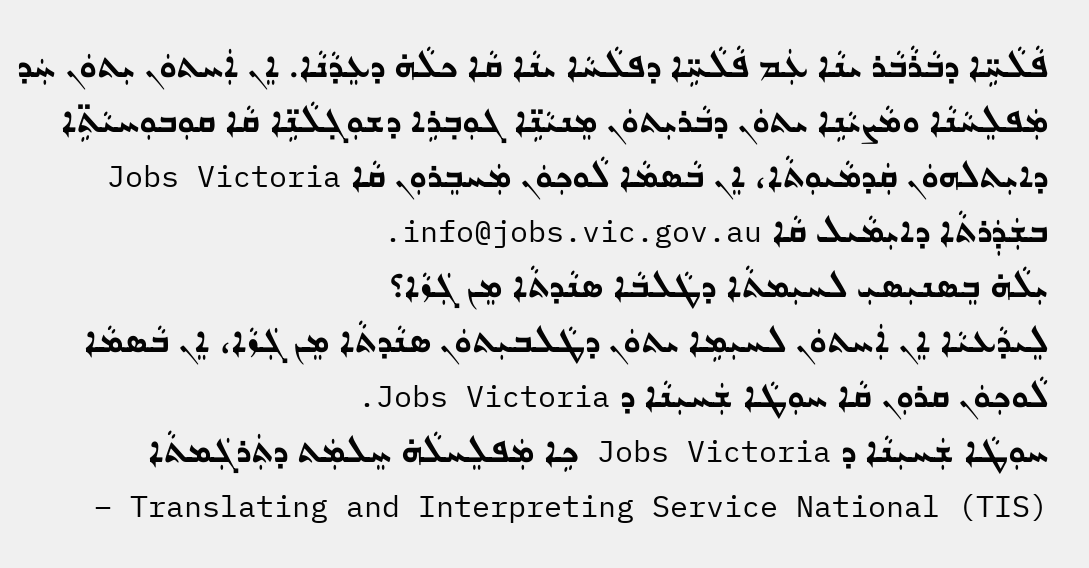ܦܵܠܵܚܹ̈ܐ ܕܒܵܪܵܒܵܪ ܝܢܵܐ ܥܲܡ ܦܵܠܵܚܹ̈ܐ ܕܦܠܵܚܵܐ ܝܢܵܐ ܩܵܐ ܟܠܵܗ̇ ܕܥܸܕܵܢܵܐ. ܐܸܢ ܐܲܚܬܘܿܢ ܝܼܬܘܿܢ ܚܲܕ ܡܲܦܠܸܚܵܢܵܐ ܘܡܵܨܝܵܢܹܐ ܝܬܘܿܢ ܕܒܵܪܝܼܬܘܿܢ ܡܸܢܝܵܢܹ̈ܐ ܓܘܼܒ݂ܪܹܐ ܕܫܘܼܓ݂ܠܵܢܹ̈ܐ ܩܵܐ ܩܘܼܒܘܼܚܝܵܬܹ̈ܐ ܕܐܝܼܬܠܗܘܿܢ ܩܲܕܡܵܝܘܼܬܵܐ، ܐܸܢ ܒܵܣܡܵܐ ܠܵܘܟ݂ܘܿܢ ܡܲܚܒܸܪܘܼܢ ܩܵܐ Jobs Victoria ܒܫܲܕܲܪܬܵܐ ܕܐܝܼܡܵܝܠ ܩܵܐ info@jobs.vic.gov.au.
ܝܼܠܵܗ̇ ܒܸܣܢܝܼܣܝܼ ܠܚܝܼܡܬܵܐ ܕܛܵܠܒܵܐ ܣܢܵܕܬܵܐ ܡܸܢ ܓܲܙܵܐ؟
ܠܸܝܕܵܥܝܵܐ ܐܸܢ ܐܲܚܬܘܿܢ ܠܚܝܼܡܹܐ ܝܬܘܿܢ ܕܛܵܠܒܝܼܬܘܿܢ ܣܢܵܕܬܵܐ ܡܸܢ ܓܲܙܵܐ، ܐܸܢ ܒܵܣܡܵܐ ܠܵܘܟ݂ܘܿܢ ܩܪܘܼܢ ܩܵܐ ܚܘܼܛܵܐ ܫܲܚܝܼܢܵܐ ܕ Jobs Victoria.
ܚܘܼܛܵܐ ܫܲܚܝܼܢܵܐ ܕ Jobs Victoria ܟܹܐ ܡܲܦܠܸܚܠܵܗ̇ ܚܸܠܡܲܬ ܕܬܲܪܓܲܡܬܵܐ Translating and Interpreting Service National (TIS) –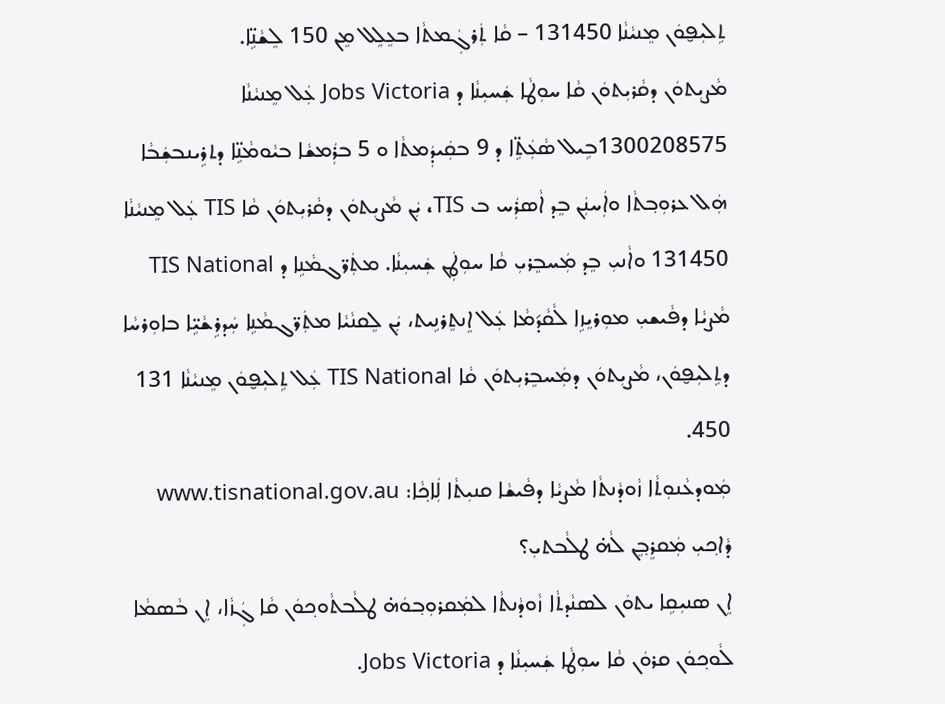ܬܹܠܝܼܦ̮ܘܿܢ ܡܸܢܝܵܢܵܐ 131450 – ܩܵܐ ܬܲܪܓܲܡܬܵܐ ܒܥܸܠܸܠ ܡܸܢ 150 ܠܸܫܵܢܹ̈ܐ.
ܡܵܨܝܼܬܘܿܢ ܕܩܵܪܝܼܬܘܿܢ ܩܵܐ ܚܘܼܛܵܐ ܫܲܚܝܼܢܵܐ ܕ Jobs Victoria ܥܲܠ ܡܸܢܝܵܢܵܐ 1300208575ܒܹܝܠ ܣܵܥܲܬܹ̈ܐ ܕ 9 ܒܩܲܝܕܲܡܬܵܐ ܘ 5 ܒܪܲܡܫܵܐ ܒܝܵܘܡܵܢܹ̈ܐ ܕܬܪܹܝܢܒܫܲܒܵܐ ܗܲܠ ܥܪܘܼܒ݂ܬܵܐ ܘܐܲܚܢܲܢ ܒܸܕ ܐܵܣܪܲܚ ܒ TIS، ܝܲܢ ܡܵܨܝܼܬܘܿܢ ܕܩܵܪܝܼܬܘܿܢ ܩܵܐ TIS ܥܲܠ ܡܸܢܝܵܢܵܐ 131450 ܘܐܵܢܝܼ ܒܸܕ ܡܲܚܒܸܪܝܼ ܩܵܐ ܚܘܼܛܲܢ ܫܲܚܝܼܢܵܐ. ܡܬܲܪ̈ܓܡܵܢܹܐ ܕ TIS National ܡܵܨܝܵܐ ܕܦܵܝܫܝܼ ܡܘܼܪܝܸܙܹܐ ܠܵܩܵܕ݇ܡܵܐ ܥܲܠ ܐܸܢܬܸܪܢܹܝܬ، ܝܲܢ ܠܸܩܢܵܝܵܐ ܡܬܲܪ̈ܓܡܵܢܹܐ ܚܲܕܪܹܫܵܝܹ̈ܐ ܒܐܘܼܪܚܵܐ ܕܬܹܠܝܼܦ̮ܘܿܢ، ܡܵܨܝܼܬܘܿܢ ܕܡܲܚܒܸܪܝܼܬܘܿܢ ܩܵܐ TIS National ܥܲܠ ܬܹܠܝܼܦ̮ܘܿܢ ܡܸܢܝܵܢܵܐ 131 450.
ܡܲܘܕܥܵܢܘܼܬܵܐ ܙܵܘܕܵܢܬܵܐ ܡܵܨܝܵܐ ܕܦܵܝܫܵܐ ܩܢܝܼܬܵܐ ܠܲܐܟ݂ܵܐ: www.tisnational.gov.au
ܕܵܐܟ݂ܝܼ ܡܲܩܪܸܒ݂ܸܢ ܠܵܗ̇ ܛܠܵܒܬܝܼ؟
ܐܸܢ ܣܢܝܼܩܹܐ ܝܬܘܿܢ ܠܣܢܵܕܬܵܐ ܙܵܘܕܵܢܬܵܐ ܠܡܲܩܪܘܼܒ݂ܘܿܗ̇ ܛܠܵܒܬܵܘܟ݂ܘܿܢ ܩܵܐ ܓܲܙܵܐ، ܐܸܢ ܒܵܣܡܵܐ ܠܵܘܟ݂ܘܿܢ ܩܪܘܿܢ ܩܵܐ ܚܘܼܛܵܐ ܫܲܚܝܼܢܵܐ ܕ Jobs Victoria.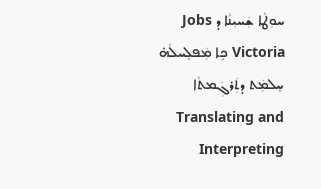ܚܘܼܛܵܐ ܫܲܚܝܼܢܵܐ ܕ Jobs Victoria ܟܹܐ ܡܲܦܠܸܚܠܵܗ̇ ܚܸܠܡܲܬ ܕܬܲܪܓܲܡܬܵܐ Translating and Interpreting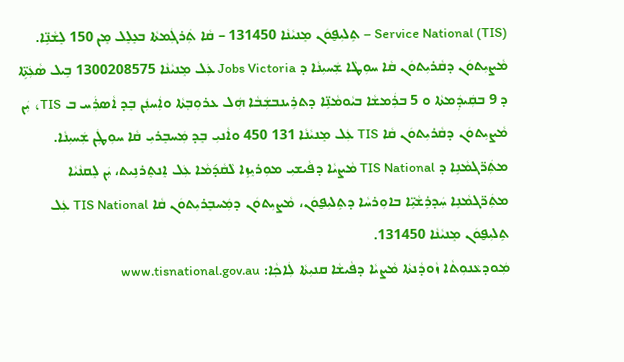Service National (TIS) – ܬܹܠܝܼܦ̮ܘܿܢ ܡܸܢܝܵܢܵܐ 131450 – ܩܵܐ ܬܲܪܓܲܡܬܵܐ ܒܥܸܠܸܠ ܡܸܢ 150 ܠܸܫܵܢܹ̈ܐ.
ܡܵܨܝܼܬܘܿܢ ܕܩܵܪܝܼܬܘܿܢ ܩܵܐ ܚܘܼܛܵܐ ܫܲܚܝܼܢܵܐ ܕ Jobs Victoria ܥܲܠ ܡܸܢܝܵܢܵܐ 1300208575 ܒܹܝܠ ܣܵܥܲܬܹ̈ܐ ܕ 9 ܒܩܲܝܕܲܡܬܵܐ ܘ 5 ܒܪܲܡܫܵܐ ܒܝܵܘܡܵܢܹ̈ܐ ܕܬܪܹܝܢܒܫܲܒܵܐ ܗܲܠ ܥܪܘܼܒ݂ܬܵܐ ܘܐܲܚܢܲܢ ܒܸܕ ܐܵܣܪܲܚ ܒ TIS، ܝܲܢ ܡܵܨܝܼܬܘܿܢ ܕܩܵܪܝܼܬܘܿܢ ܩܵܐ TIS ܥܲܠ ܡܸܢܝܵܢܵܐ 131 450 ܘܐܵܢܝܼ ܒܸܕ ܡܲܚܒܸܪܝܼ ܩܵܐ ܚܘܼܛܲܢ ܫܲܚܝܼܢܵܐ. ܡܬܲܪ̈ܓܡܵܢܹܐ ܕ TIS National ܡܵܨܝܵܐ ܕܦܵܝܫܝܼ ܡܘܼܪܝܸܙܹܐ ܠܵܩܵܕ݇ܡܵܐ ܥܲܠ ܐܸܢܬܸܪܢܹܝܬ، ܝܲܢ ܠܸܩܢܵܝܵܐ ܡܬܲܪ̈ܓܡܵܢܹܐ ܚܲܕܪܹܫܵܝܹ̈ܐ ܒܐܘܼܪܚܵܐ ܕܬܹܠܝܼܦ̮ܘܿܢ، ܡܵܨܝܼܬܘܿܢ ܕܡܲܚܒܸܪܝܼܬܘܿܢ ܩܵܐ TIS National ܥܲܠ ܬܹܠܝܼܦ̮ܘܿܢ ܡܸܢܝܵܢܵܐ 131450.
ܡܲܘܕܥܵܢܘܼܬܵܐ ܙܵܘܕܵܢܬܵܐ ܡܵܨܝܵܐ ܕܦܵܝܫܵܐ ܩܢܝܼܬܵܐ ܠܲܐܟ݂ܵܐ: www.tisnational.gov.au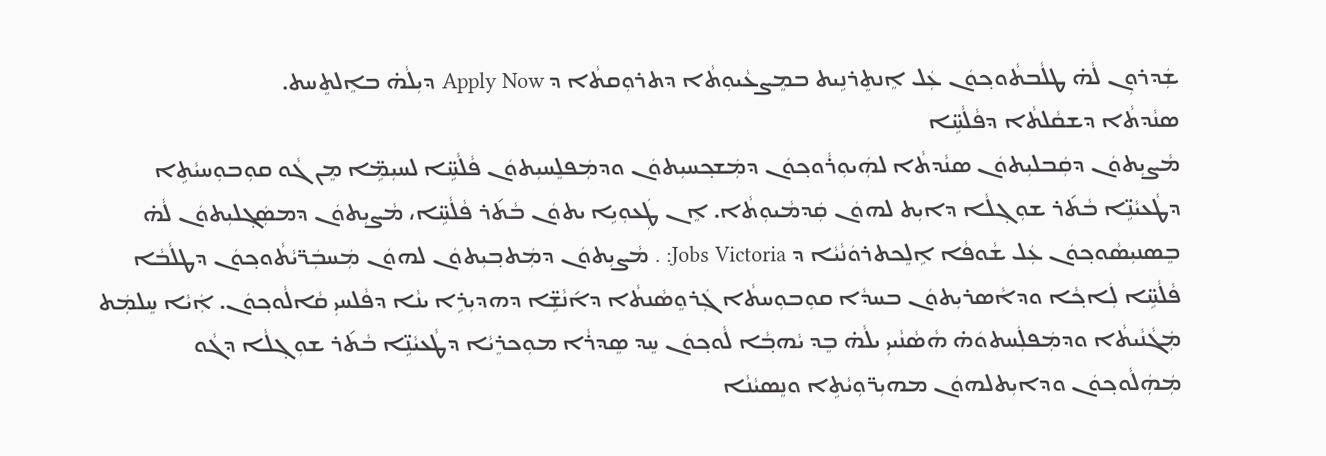ܫܲܕܪܘܼܢ ܠܵܗ̇ ܛܠܵܒܬܵܘܟ݂ܘܿܢ ܥܲܠ ܐܸܢܬܸܪܢܹܝܬ ܒܡܸܨܥܵܝܘܼܬܵܐ ܕܬܪܘܼܩܬܵܐ ܕ Apply Now ܕܝܼܠܵܗ̇ ܒܐܸܠܬܸܚܬ.
ܣܢܵܕܬܵܐ ܕܫܩܵܠܬܵܐ ܕܦܵܠܵܚܹ̈ܐ
ܡܵܨܝܼܬܘܿܢ ܕܩܲܒܠܝܼܬܘܿܢ ܣܢܵܕܬܵܐ ܠܗܲܝܘܼܪܵܘܟ݂ܘܿܢ ܕܡܲܫܟ݂ܚܝܼܬܘܿܢ ܘܕܡܲܦܠܸܚܝܼܬܘܿܢ ܦܵܠܵܚܹ̈ܐ ܠܚܝܼܡܹ̈ܐ ܡܸܢ ܓܵܘ ܩܘܼܒܘܼܚܝܵܬܹܐ ܕܛܵܥܝܵܢܹ̈ܐ ܒܵܬ݇ܪ ܫܘܼܓ݂ܠܵܐ ܕܐܝܼܬ ܠܗܘܿܢ ܩܲܕܡܵܝܘܼܬܵܐ. ܐܸܢ ܛܲܥܘܼܝܹܐ ܝܬܘܿܢ ܒܵܬ݇ܪ ܦܵܠܵܚܹ̈ܐ، ܡܵܨܝܼܬܘܿܢ ܕܡܣܲܓ݂ܠܝܼܬܘܿܢ ܠܵܗ̇ ܒܸܣܢܝܼܣܵܘܟ݂ܘܿܢ ܥܲܠ ܫܵܘܦܵܐ ܐܹܠܸܟܬܪܘܿܢܵܝܵܐ ܕ Jobs Victoria: . ܡܵܨܝܼܬܘܿܢ ܕܡܲܬܒ݂ܝܼܬܘܿܢ ܠܗܘܿܢ ܡܲܚܒܲܪ̈ܝܵܬܵܘܟ݂ܘܿܢ ܕܛܠܵܒܵܐ ܦܵܠܵܚܹ̈ܐ ܠܲܐܟ݂ܵܐ ܘܕܐܵܣܪܝܼܬܘܿܢ ܒܚܕܵܐ ܩܘܼܒܘܼܚܬܵܐ ܓܲܪܘܸܣܵܢܬܵܐ ܕܐ݇ܢܵܫܹ̈ܐ ܕܗܕܝܼܪܹܐ ܝܢܵܐ ܕܦܵܠܚܝܼ ܩܵܐܠܵܘܟ݂ܘܿܢ. ܐܲܝܵܐ ܚܸܠܡܲܬ ܡܲܓܵܢܵܝܬܵܐ ܘܕܡܲܦܠܲܚܬܘܿܗ̇ ܗܵܣܵܢܵܝܝܼ ܝܠܵܗ̇ ܒܸܕ ܝܵܗܒ݂ܵܐ ܠܵܘܟ݂ܘܿܢ ܚܸܕ ܣܸܕܪܵܐ ܡܘܼܟܪܸܝܵܐ ܕܛܵܥܝܵܢܹ̈ܐ ܒܵܬ݇ܪ ܫܘܼܓ݂ܠܵܐ ܕܓܵܘ ܡܲܗܲܠܵܘܟ݂ܘܿܢ ܘܕܐܝܼܬܠܗܘܿܢ ܡܗܝܼܪ̈ܘܼܝܵܬܹܐ ܘܢܸܣܝܵܢܵܐ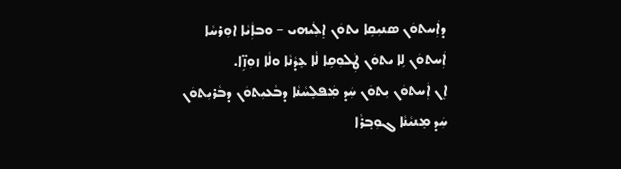ܕܐܲܚܬܘܿܢ ܣܢܝܼܩܹܐ ܝܬܘܿܢ ܐܸܠܲܝܗܝ – ܘܒܐܲܝܵܐ ܐܘܼܪܚܵܐ ܐܲܚܬܘܿܢ ܠܹܐ ܝܬܘܿܢ ܛܲܠܘܼܩܹܐ ܠܵܐ ܥܸܕܵܢܵܐ ܘܠܵܐ ܙܘܼܙܹ̈ܐ.
ܐܸܢ ܐܲܚܬܘܿܢ ܝܼܬܘܿܢ ܚܲܕ ܡܲܦܠܸܚܵܢܵܐ ܕܒܵܥܝܼܬܘܿܢ ܕܒܵܪܝܼܬܘܿܢ ܚܲܕ ܡܸܢܝܵܢܵܐ ܓܘܼܒ݂ܪܵܐ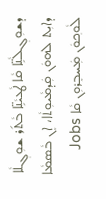ܕܫܘܼܓ݂ܠܵܢܹ̈ܐ ܩܵܐ ܛܵܥܝܵܢܹ̈ܐ ܒܵܬ݇ܪ ܫܘܼܓ݂ܠܵܐ ܕܐܝܼܬ ܠܗܘܿܢ ܩܲܕܡܵܝܘܼܬܵܐ، ܐܸܢ ܒܵܣܡܵܐ ܠܵܘܟ݂ܘܿܢ ܡܲܚܒܸܪܘܼܢ ܩܵܐ Jobs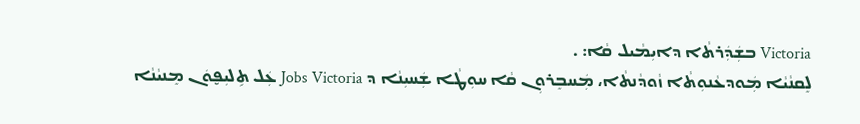Victoria ܒܫܲܕܲܪܬܵܐ ܕܐܝܼܡܵܝܠ ܩܵܐ: .
ܠܸܩܢܵܝܵܐ ܡܲܘܕܥܵܢܘܼܬܵܐ ܙܵܘܕܵܢܬܵܐ، ܡܲܚܒܸܪܘܼܢ ܩܵܐ ܚܘܼܛܵܐ ܫܲܚܝܼܢܵܐ ܕ Jobs Victoria ܥܲܠ ܬܹܠܝܼܦ̮ܘܿܢ ܡܸܢܝܵܢܵܐ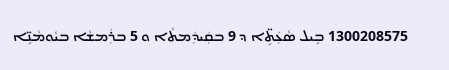1300208575 ܒܹܝܠ ܣܵܥܲܬܹ̈ܐ ܕ 9 ܒܩܲܝܕܲܡܬܵܐ ܘ 5 ܒܪܲܡܫܵܐ ܒܝܵܘܡܵܢܹ̈ܐ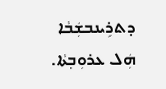ܕܬܪܹܝܢܒܫܲܒܵܐ ܗܲܠ ܥܪܘܼܒ݂ܬܵܐ.